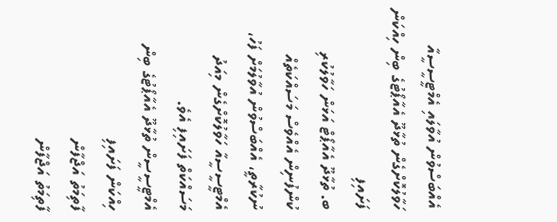އެއްބަސްވުން އުވާލައި އެމްޓީސީސީއާ ހަވާލުކޮށްގެން ތުޅާދޫ އެއާޕޯޓުގެ ބިން ހިއްކަން ފަށައިފި
ބ. ތުޅާދޫ އެއާޕޯޓް އަޅަން ހަވާލުކުރި ކުންފުނިން އެއްވެސް މަސައްކަތެއް ނުކުރާތީ، އެއްބަސްވުން އުވާލުމަށް ފަހު، އެމްޓީސީސީއާ ހަވާލުކޮށްގެން މިއަދު މަސައްކަތް ފަށައިފި އެވެ.
އެމްޓީސީސީން ތުޅާދޫ އެއާޕޯޓުގެ ބިން ހިއްކަން ފަށައިފި
ފާތިމަތު އަޖްފާން
ފާތިމަތު އަޖްފާން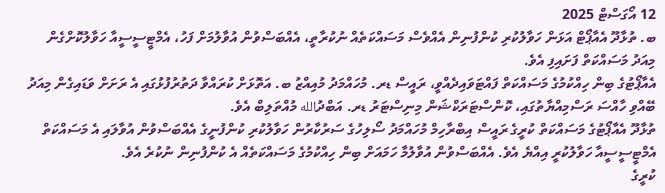12 އޯގަސްޓް 2025
ބ. ތުޅާދޫ އެއާޕޯޓް އަޅަން ހަވާލުކުރި ކުންފުނިން އެއްވެސް މަސައްކަތެއް ނުކުރާތީ، އެއްބަސްވުން އުވާލުމަށް ފަހު، އެމްޓީސީސީއާ ހަވާލުކޮށްގެން މިއަދު މަސައްކަތް ފަށައިފި އެވެ.
އެއާޕޯޓުގެ ބިން ހިއްކުމުގެ މަސައްކަތް ފައްޓަވައިދެއްވީ، ރައީސް ޑރ. މުހައްމަދު މުއިއްޒު ބ. އަތޮޅަށް ކުރައްވާ ދަތުރުފުޅުގައި އެ ރަށަށް ވަޑައިގެން މިއަދު ބޭއްވި ހާއްސަ ރަސްމިއްޔާތުގައި، ކޮންސްޓަރަކްޝަން މިނިސްޓަރު ޑރ. އަބްދުالله މުއްތަލިބް އެވެ.
ތުޅާދޫ އެއާޕޯޓުގެ މަސައްކަތް ކުރީގެ ރައީސް އިބްރާހިމް މުހައްމަދު ސޯލިހުގެ ސަރުކާރުން ހަވާލުކުރި ކުންފުނީގެ އެއްބަސްވުން އުވާލައި އެ މަސައްކަތް އެމްޓީސީސީއާ ހަވާލުކުރީ އިއްޔެ އެވެ. އެއްބަސްވުން އުވާލުމާ ހަމައަށް ބިން ހިއްކުމުގެ މަސައްކަތެއް އެ ކުންފުނިން ނުކުރެ އެވެ.
ކުރީގެ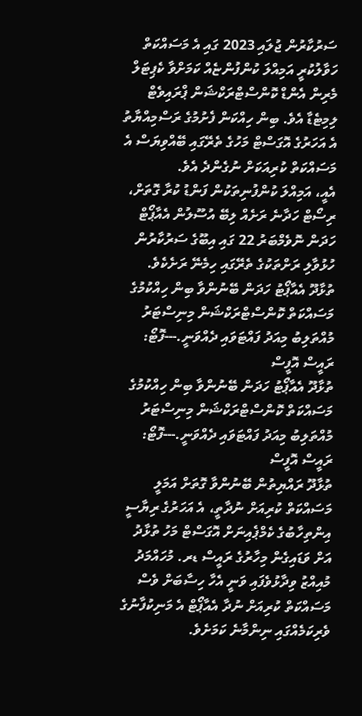ސަރުކާރުން ޖުލައި 2023 ގައި އެ މަސައްކަތް ހަވާލުކުރީ އަމިއްލަ ކުންފުންޏެއް ކަމަށްވާ ކެޕިޓަލް މެރިން އެންޑް ކޮންސްޓްރަކްޝަން ޕްރައިވެޓް ލިމިޓެޑާ އެވެ. ބިން ހިއްކަން ފެށުމުގެ ރަސްމިއްޔާތު އެ އަހަރުގެ އޮގަސްޓް މަހުގެ ތެރޭގައި ބޭއްވިޔަސް އެ މަސައްކަތް ކުރިއަކަށް ނުގެންދެ އެވެ.
އެއީ، އަމިއްލަ ކުންފުނިތަކުން ފަންޑު ކުރާ ގޮތަށް، ރިސޯޓް ހަދާނެ ރަށެއް ލިބޭ އުސޫލުން އެއާޕޯޓް ހަދަން ނޮވެމްބަރު 22 ގައި އިބޫގެ ސަރުކާރުން ހުޅުވާލި ރަށްތަކުގެ ތެރޭގައި ހިމެނޭ ރަށެކެވެ.
ތުޅާދޫ އެއާޕޯޓު ހަދަން ބޭނުންވާ ބިން ހިއްކުމުގެ މަސައްކަތް ކޮންސްޓްރަކްޝަން މިނިސްޓަރު މުއްތަލިބު މިއަދު ފައްޓަވައި ދެއްވަނީ.---ފޮޓޯ: ރައީސް އޮފީސް
ތުޅާދޫ އެއާޕޯޓު ހަދަން ބޭނުންވާ ބިން ހިއްކުމުގެ މަސައްކަތް ކޮންސްޓްރަކްޝަން މިނިސްޓަރު މުއްތަލިބު މިއަދު ފައްޓަވައި ދެއްވަނީ.---ފޮޓޯ: ރައީސް އޮފީސް
ތުޅާދޫ ރައްޔިތުން ބޭނުންވާ ގޮތަށް އަމަލީ މަސައްކަތް ކުރިއަށް ނުދާތީ، އެ އަހަރުގެ ރިޔާސީ އިންތިހާބުގެ ކެމްޕެއިނަށް އޮގަސްޓް މަހު ތުޅާދު އަށް ވަޑައިގެން މިހާރުގެ ރައީސް ޑރ. މުހައްމަދު މުއިއްޒު ވިދާޅުވެފައި ވަނީ އެހާ ހިސާބަށް ވެސް މަސައްކަތް ކުރިއަށް ނުދާ އެއާޕޯޓް އެ މަނިކުފާނުގެ ވެރިކަމެއްގައި ނިންމާނެ ކަމަށެވެ.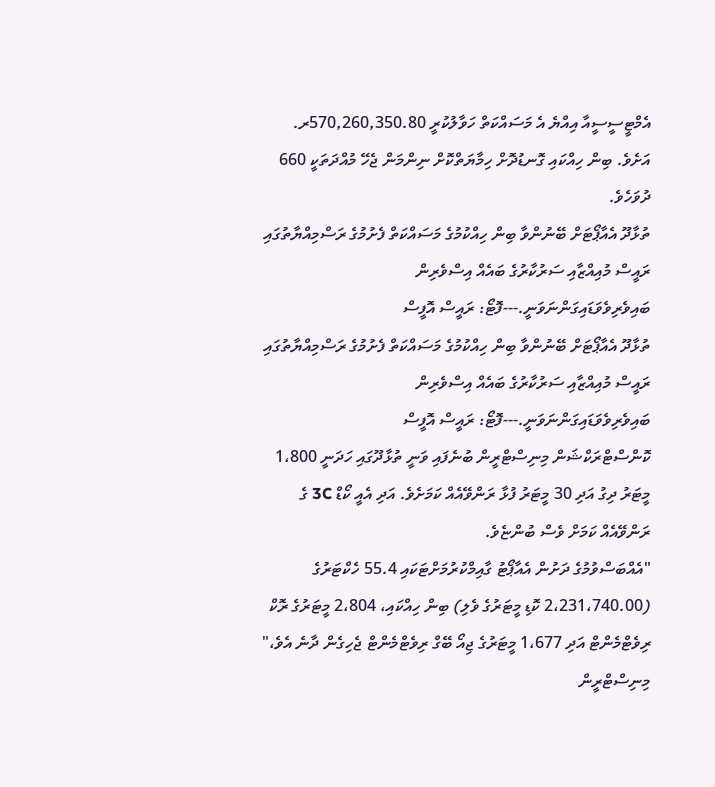އެމްޓީސީސީއާ އިއްޔެ އެ މަސައްކަތް ހަވާލުކުރީ 570,260,350.80ރ. އަށެވެ. ބިން ހިއްކައި ގޮނޑުދޮށް ހިމާޔަތްކޮށް ނިންމަން ޖެހޭ މުއްދަތަކީ 660 ދުވަހެވެ.
ތުޅާދޫ އެއާޕޯޓަށް ބޭނުންވާ ބިން ހިއްކުމުގެ މަސައްކަތް ފެށުމުގެ ރަސްމިއްޔާތުގައި ރައީސް މުއިއްޒާއި ސަރުކާރުގެ ބައެއް އިސްވެރިން ބައިވެރިވެވަޑައިގަންނަވަނީ.---ފޮޓޯ: ރައީސް އޮފީސް
ތުޅާދޫ އެއާޕޯޓަށް ބޭނުންވާ ބިން ހިއްކުމުގެ މަސައްކަތް ފެށުމުގެ ރަސްމިއްޔާތުގައި ރައީސް މުއިއްޒާއި ސަރުކާރުގެ ބައެއް އިސްވެރިން ބައިވެރިވެވަޑައިގަންނަވަނީ.---ފޮޓޯ: ރައީސް އޮފީސް
ކޮންސްޓްރަކްޝަން މިނިސްޓްރީން ބުނެފައި ވަނީ ތުޅާދޫގައި ހަދަނީ 1،800 މީޓަރު ދިގު އަދި 30 މީޓަރު ފުޅާ ރަންވޭއެއް ކަމަށެވެ. އަދި އެއީ ކޯޑް 3C ގެ ރަންވޭއެއް ކަމަށް ވެސް ބުންޏެވެ.
"އެއްބަސްވުމުގެ ދަށުން އެއާޕޯޓު ގާއިމްކުރުމަށްޓަކައި 55.4 ހެކްޓަރުގެ (2،231،740.00 ކޮޑި މީޓަރުގެ ވެލި) ބިން ހިއްކައި، 2،804 މީޓަރުގެ ރޮކް ރިވެޓްމެންޓް އަދި 1،677 މީޓަރުގެ ޖިއޯ ބޭގް ރިވެޓްމެންޓް ޖެހިގެން ދާނެ އެވެ،" މިނިސްޓްރީން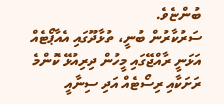ބުންޏެވެ.
ސަރުކާރުން ބުނީ، ތުޅާދޫގައި އެއާޕޯޓެއް އަޅަނީ ރާއްޖޭގައި މީހުން ދިރިއުޅޭ ކޮންމެ ރަށަކާއި ރިސޯޓެއް އަދި ސިނާއީ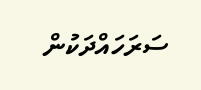ސަރަހައްދަކުން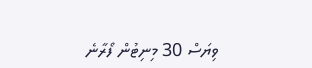ވިޔަސް 30 މިނިޓުން ފޯރާނެ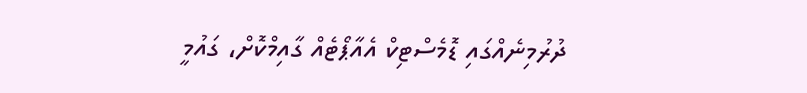ދުރުމިނެއްގައި ޑޮމެސްޓިކް އެއާޕޯޓެއް ގާއިމްކޮށް، ގައުމީ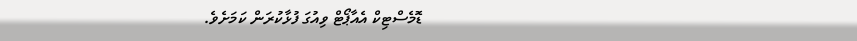ޑޮމެސްޓިކް އެއާޕޯޓް ވިއުގަ ފުޅާކުރަން ކަމަށެވެ.